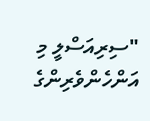"ސިރިއަސްލީ މި އަންހެންވެރިންގެ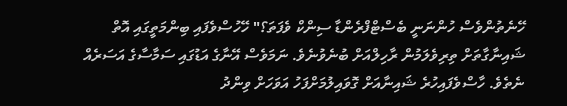ހޭނެތުންވެސް ހުންނަނީ ބެސްޓްފްރެންޑާ ސިންކް ވެފަތަ؟" ހޭހުސްވެފައި ބިންމަތީގައި އޮތް ޝައިނާގާތަށް ތިރިވެލަމުން ރާހިލްއަށް ބުނެވުނެވެ. ނަމަވެސް އޭނާގެ އަޑުގައި ސަމާސާގެ އަސަރެއް ނެތެވެ. ހާސްވެފައިހުރެ ޝައިނާއަށް ގޮވައިލުމަށްފަހު އަވަހަށް ވިންދު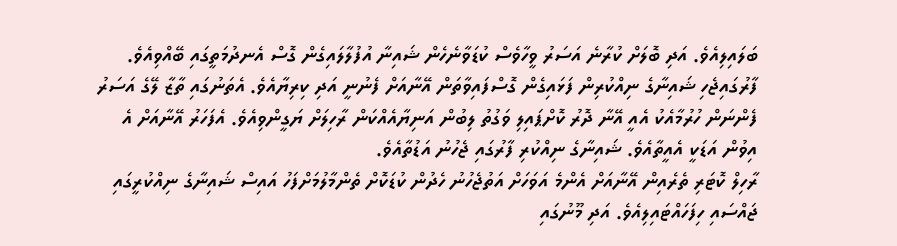ބަލައިލިއެވެ. އަދި ބޮލަށް ކުރާނެ އަސަރު ވީހާވެސް ކުޑަވާނެހެން ޝައިނާ އުފުލާލައިގެން ގޮސް އެނދުމަތީގައި ބޭއްވިއެވެ. ފާރުގައިޖެހި ޝައިނާގެ ނިއްކުރިން ފަޅައިގެން ގޮސްފައިވާތަން އޭނާއަށް ފެނުނީ އަދި ކިރިޔާއެވެ. އެތަނުގައި ތާޒާ ލޭގެ އަސަރު ފެންނަން ހުރުމާއެކު އެއީ އޭނާ ދޮރު ކޮށްޕައިލި ވަގުތު ލިބުން އަނިޔާއެއްކަން ރާހިލަށް ޔަގީންވިއެވެ. އެފަހަރު އޭނާއަށް އެ އިވުން އަޑަކީ އެއީތާއެވެ. ޝައިނާގެ ނިއްކުރި ފާރުގައި ޖެހުނު އަޑުތާއެވެ.
ރާހިލް ކޮޓަރި ތެރެއިން އޭނާއަށް އެންމެ އަވަހަށް އަތުޖެހުނު ހެދުން ކުޑަކޮށް ތެންމާލުމަށްފަހު އައިސް ޝައިނާގެ ނިއްކުރީގައި ޖައްސައި ހިފަހައްޓައިލިއެވެ. އަދި މޫނުގައި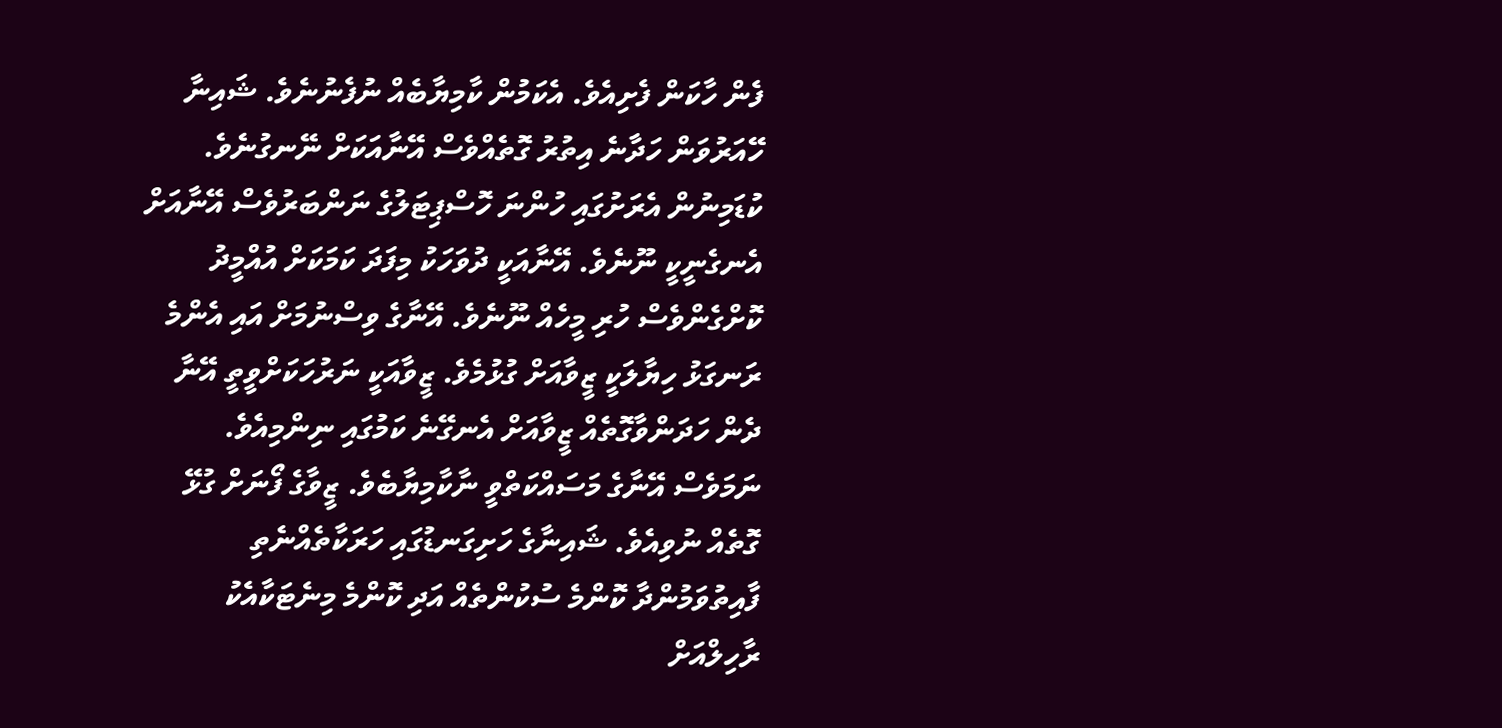ފެން ހާކަން ފެށިއެވެ. އެކަމުން ކާމިޔާބެއް ނުފެނުނެވެ. ޝައިނާ ހޭއަރުވަން ހަދާނެ އިތުރު ގޮތެއްވެސް އޭނާއަކަށް ނޭނގުނެވެ. ކުޑަމިނުން އެރަށުގައި ހުންނަ ހޮސްޕިޓަލުގެ ނަންބަރުވެސް އޭނާއަށް އެނގެނީކީ ނޫނެވެ. އޭނާއަކީ ދުވަހަކު މިފަދަ ކަމަކަށް އުއްމީދު ކޮށްގެންވެސް ހުރި މީހެއް ނޫނެވެ. އޭނާގެ ވިސްނުމަށް އައި އެންމެ ރަނގަޅު ހިޔާލަކީ ޒީވާއަށް ގުޅުމެވެ. ޒީވާއަކީ ނަރުހަކަށްވީތީ އޭނާ ދެން ހަދަންވާގޮތެއް ޒީވާއަށް އެނގޭނެ ކަމުގައި ނިންމިއެވެ. ނަމަވެސް އޭނާގެ މަސައްކަތްވީ ނާކާމިޔާބެވެ. ޒީވާގެ ފޯނަށް ގުޅޭ ގޮތެއް ނުވިއެވެ. ޝައިނާގެ ހަށިގަނޑުގައި ހަރަކާތެއްނެތި ފާއިތުވަމުންދާ ކޮންމެ ސުކުންތެއް އަދި ކޮންމެ މިނެޓަކާއެކު ރާހިލްއަށް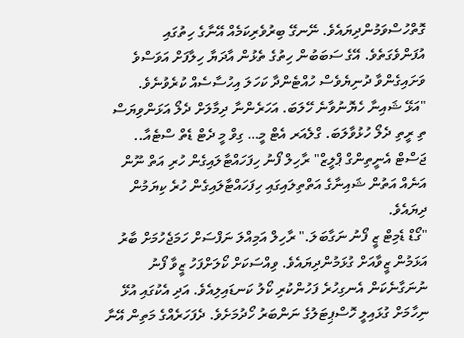ގޮތްހުސްވަމުންދިޔައެވެ. ނޭނގޭ ބިރުވެރިކަމެއް އޭނާގެ ހިތުގައި އުފަންވެގަތެވެ. އޭގެ ސަބަބުން ހިތުގެ ތެޅުން އާދަޔާ ހިލާފަށް އަވަސްވެ ވަށައިގެންވާ ދުނިޔެވެސް ހުއްޓެންދާ ކަހަލަ އިހުސާސެއް ކުރެވުނެވެ.
"އަޅޭ ޝައިނާ ހެޔޮނުވާނެ ހޭލަބަ. އަހަރެންނާ ދިމާލަށް ދެލޯ އަޅަންވިޔަސް ތި ރީތި ދެލޯ ހުޅުވާލަބަ. ގްލެއަރ އެޓް މީ… ގިވް މީ ދެޓް ޑެތް ސްޓެއާ.. ޖަސްޓް އެނީތިންގް ޕްލީޒް" ރާހިލް ފޯނު ހިފަހައްޓާލައިގެން ހުރި އަތް ނޫން އަނެއް އަތުން ޝައިނާގެ އަތްތިލައިގައި ހިފަހައްޓާލައިގެން ހުރެ ކިޔަމުން ދިޔައެވެ.
"ގޯޑް ޑެމިޓް ޒީ ފޯނު ނަގާބަލަ." ރާހިލް އަމިއްލަ ނަފްސަށް ހަމަޖެހުމަށް ބާރު އަޅަމުން ޒީވާއަށް ގުޅަމުންދިޔައެވެ. ވިއްސަކަށް ކޯލަށްފަހު ޒީވާ ފޯނު ނުނަގާނެކަން އެނގިހުރެ ފަހުންކުރި ކޯލު ކަނޑައިލިއެވެ. އަދި އެކުގައި އުޅޭ ނިހާމަށް ގުޅައިލީ ހޮސްޕިޓަލުގެ ނަންބަރު ހޯދުމަށެވެ. ދެފަހަރެއްގެ މަތިން އޭނާ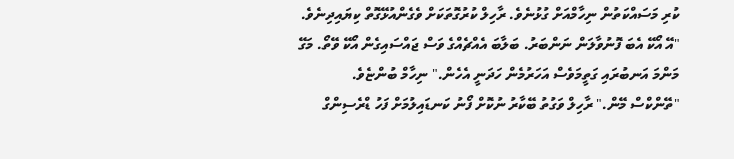ކުރި މަސައްކަތުން ނިހާމްއަށް ގުޅުނެވެ. ރާހިލް ކުރުގޮތަކަށް ވެގެންއުޅޭގޮތް ކިޔައިދިނެވެ.
"އޭ އޯކޭ އެބަ ފޮނުވާލަން ނަންބަރު. ބަލާބަ އެއްޗެއްގެ ވަސް ޖައްސައިގެން އޯކޭ ވޭތޯ. މަގޭ މަންމަ އަނބުރައި ގަތީމަވެސް އަހަރުމެން ހަދަނީ އެހެން." ނިހާމް ބުންޏެވެ.
"ތޭންކްސް މޭން." ރާހިލް ވަގުތު ބޭކާރު ނުކޮށް ފޯނު ކަނޑައިލުމަށް ފަހު ޑްރެސިންގް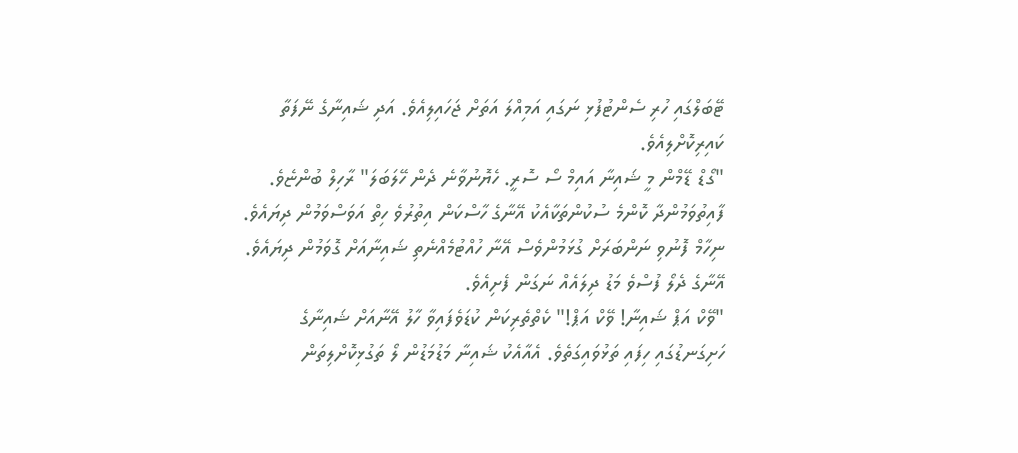ޓޭބަލްގައި ހުރި ސެންޓުފުޅި ނަގައި އަމިއްލަ އަތަށް ޖަހައިލިއެވެ. އަދި ޝައިނާގެ ނޭފަތާ ކައިރިކޮށްލިއެވެ.
"ގޯޑް ޑޭމްން މީ ޝައިނާ އައިމް ސޯ ސޮރީ. ހެޔޮނުވާނެ ދެން ހޭލަބަލަ" ރާހިލް ބުންޏެވެ. ފާއިތުވަމުންދާ ކޮންމެ ސުކުންތަކާއެކު އޭނާގެ ހާސްކަން އިތުރުވެ ހިތް އަވަސްވަމުން ދިޔައެވެ. ނިހާމް ފޮނުވި ނަންބަރަށް ގުޅަމުންވެސް އޭނާ ހުއްޓުމެއްނެތި ޝައިނާއަށް ގޮވަމުން ދިޔައެވެ. އޭނާގެ ދެލޯ ފުސްވެ މަޑު ދިލައެއް ނަގަން ފެށިއެވެ.
"ވޭކް އަޕް ޝައިނާ! ވޭކް އަޕް!" ކެތްތެރިކަން ކުޑަވެފައިވާ ހާލު އޭނާއަށް ޝައިނާގެ ހަށިގަނޑުގައި ހިފައި ތަޅުވައިގަތެވެ. އެއާއެކު ޝައިނާ މަޑުމަޑުން ލޯ ތަގުޅިކޮށްލިތަން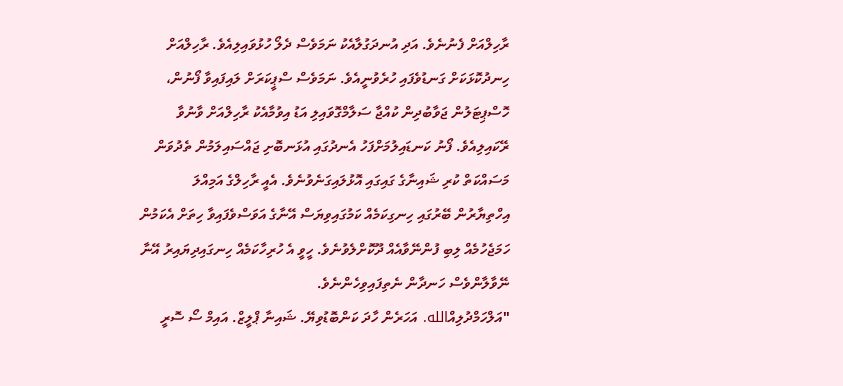ރާހިލްއަށް ފެނުނެވެ. އަދި އުނދަގުލާއެކު ނަމަވެސް ދެލޯ ހުޅުވައިލިއެވެ. ރާހިލްއަށް ހިނދުކޮޅަކަށް ގަނޑުވެފައި ހުރެވުނީއެވެ. ނަމަވެސް ސްޕީކަރަށް ލައިފައިވާ ފޯނުން، ހޮސްޕިޓަލުން ޖަވާބުދިން ކުއްޖާ ސަލާމްގޮވައިލި އަޑު އިވުމާއެކު ރާހިލްއަށް ވާނުވާ ރޭކައިލިއެވެ. ފޯނު ކަނޑައިލުމަށްފަހު އެނދުގައި އުޅަނބޮށި ޖައްސައިލަމުން ތެދުވަން މަސައްކަތް ކުރި ޝައިނާގެ ގައިގައި އޮޅުލައިގަނެވުނެވެ. އެއީ ރާހިލްގެ އަމިއްލަ އިހްތިޔާރުން ބޭރުގައި ހިނގިކަމެއް ކަމުގައިވިޔަސް އޭނާގެ އަވަސްވެފައިވާ ހިތަށް އެކަމުން ހަމަޖެހުމެއް ލިބި ފުންނޭވާއެއް ދޫކޮށްލެވުނެވެ. ހީވީ އެ ހުރިހާކަމެއް ހިނގައިދިޔައިރު އޭނާ ނޭވާލާންވެސް ހަނދާން ނެތިފައިވިހެންނެވެ.
"އަލްހަމްދުލިއްالله. އަހަރެން ހާދަ ކަންބޮޑުވިޔޭ. ޝައިނާ ޕްލީޒް. އައިމް ސޯ ސޮރީ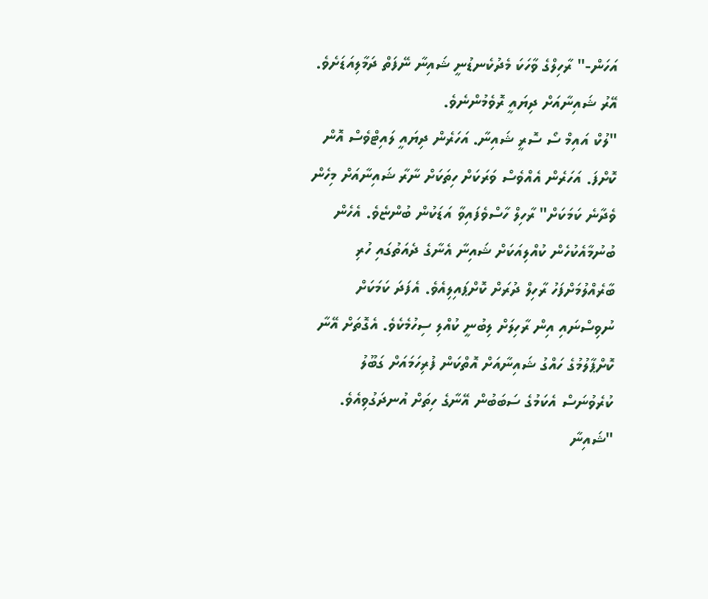އަހަން-" ރާހިލްގެ ވާހަކަ މެދުކެނޑުނީ ޝައިނާ ނޭފަތް ދަމާލިއަޑަށެވެ. އޭރު ޝައިނާއަށް ދިޔައީ ރޮވެމުންނެވެ.
"ލުކް އައިމް ސޯ ސޮރީ ޝައިނާ. އަހަރެން ދިޔައީ ލައިޓްވެސް އޮން ކޮށްފަ. އަހަރެން އެއްވެސް ވަރަކަށް ހިތަކަށް ނާރާ ޝައިނާއަށް މިހެން ވެދާނެ ކަމަކަށް" ރާހިލް ހާސްވެފައިވާ އަޑަކުން ބުންޏެވެ. އެހެން ބުނުމާއެކުހެން ކުއްލިއަކަށް ޝައިނާ އެނާގެ ދެއަތުގައި ހުރި ބާރެއްލުމަށްފަހު ރާހިލް ދުރަށް ކޮށްޕައިލިއެވެ. އެފަދަ ކަމަކަށް ނުވިސްނައި އިން ރާހިލަށް ލިބުނީ ކުއްލި ސިހުމެކެވެ. އެގޮތަށް އޭނާ ކޮށްޕާލުމުގެ ހައްގު ޝައިނާއަށް އޮތްކަން ފުރިހަމައަށް ގަބޫލު ކުރެވުނަސް އެކަމުގެ ސަބަބުން އޭނާގެ ހިތަށް އުނދަގުވިއެވެ.
"ޝައިނާ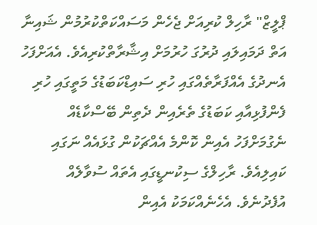ޕްލީޒް" ރާހިލް ކުރިއަށް ޖެހެން މަސައްކަތްކުރުމުން ޝައިނާ އަތް ދަމައިލައި ދުރުގަ ހުރުމަށް އިޝާރާތްކުރިއެވެ. އެއަށްފަހު އެނދުގެ އެއްފަރާތެއްގައި ހުރި ސައިޑްކަބަޑުގެ މަތީގައި ހުރި ފެންފުޅިއާއި ކަބަޑުގެ ތެރެއިން ދެތިން ބޭސްކާޑެއް ނެގުމަށްފަހު އެއިން ކޮންމެ އެއްޗަކުން ގުޅައެއް ނަގައި ކައިލިއެވެ. ރާހިލްގެ ސިކުނޑީގައި އެތައް ސުވާލެއް އުފެދުނެވެ. އެހެނެއްކަމަކު އެއިން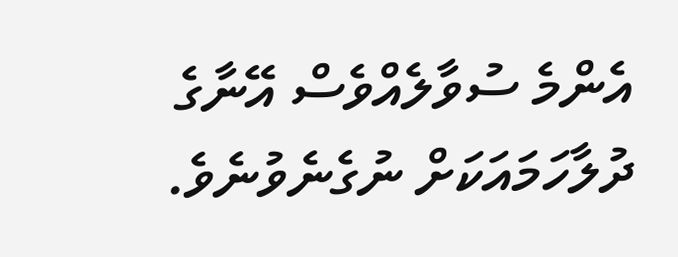އެންމެ ސުވާލެއްވެސް އޭނާގެ ދުލާހަމައަކަށް ނުގެނެވުނެވެ.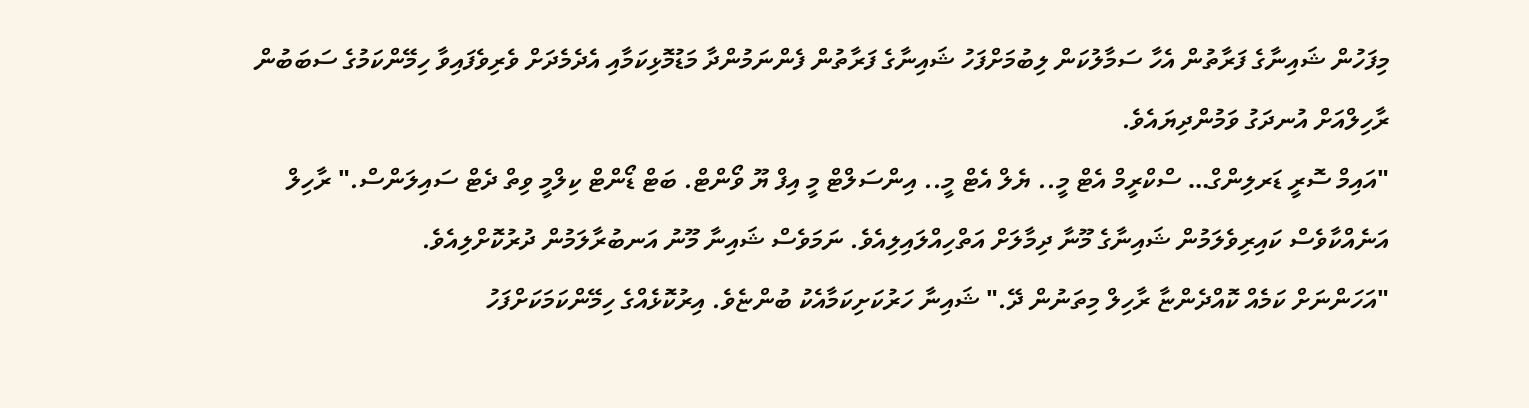މިފަހުން ޝައިނާގެ ފަރާތުން އެހާ ސަމާލުކަން ލިބުމަށްފަހު ޝައިނާގެ ފަރާތުން ފެންނަމުންދާ މަޑުމޮޅިކަމާއި އެދެމެދަށް ވެރިވެފައިވާ ހިމޭންކަމުގެ ސަބަބުން ރާހިލްއަށް އުނދަގު ވަމުންދިޔައެވެ.
"އައިމް ސޮރީ ޑަރލިންގް… ސްކްރީމް އެޓް މީ.. ޔެލް އެޓް މީ.. އިންސަލްޓް މީ އިފް ޔޫ ވޯންޓް. ބަޓް ޑޯންޓް ކިލްމީ ވިތް ދެޓް ސައިލަންސް." ރާހިލް އަނެއްކާވެސް ކައިރިވެލަމުން ޝައިނާގެ މޫނާ ދިމާލަށް އަތްހިއްލައިލިއެވެ. ނަމަވެސް ޝައިނާ މޫނު އަނބުރާލަމުން ދުރުކޮށްލިއެވެ.
"އަހަންނަށް ކަމެއް ކޮއްދެންޏާ ރާހިލް މިތަނުން ދޭ." ޝައިނާ ހަރުކަށިކަމާއެކު ބުންޏެވެ. އިރުކޮޅެއްގެ ހިމޭންކަމަކަށްފަހު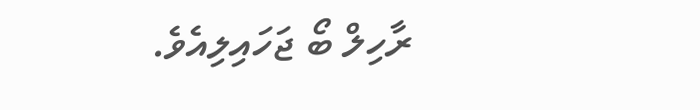ރާހިލް ބޯ ޖަހައިލިއެވެ.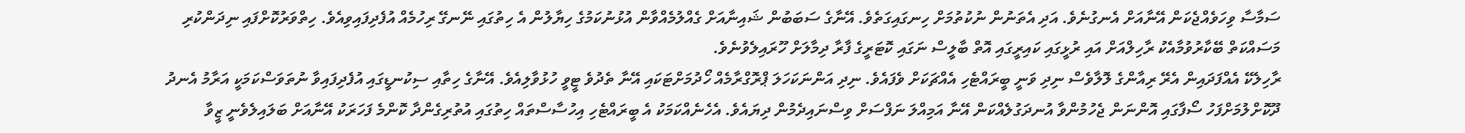ސަމާސާ ވިހަވެއްޖެކަން އޭނާއަށް އެނގުނެވެ. އަދި އެތަނުން ނުކުތުމަށް ހިނގައިގަތެވެ. އޭނާގެ ސަބަބުން ޝައިނާއަށް ގެއްލުމެއްވާން އުޅުނުކަމުގެ ހިޔާލުން އެ ހިތުގައި ނޭނގޭ ރިހުމެއް އުފެދިފައިވިއެވެ. ހިތްވަރުކޮށްފައި ނިދަންކުރި މަސައްކަތް ބޭކާރުވުމާއެކު ރާހިލްއަށް އައި ރުޅީގައި ކައިރީގައި އޮތް ބާލީސް ނަގައި ކޮޓަރީގެ ފާރާ ދިމާލަށް ހޫރައިލެވުނެވެ.
ރާހިލެކޭ އެއްފަދައިން އެރޭ ރިއާންގެ ލޮލާވެސް ނިދި ވަނީ ބީރައްޓެހި އެއްޗަކަށް ވެފައެވެ. ނިދި އަންނަކަހަލަ ޕްރޮގްރާމެއް ހޯދުމަށްޓަކައި އޭނާ ތެދުވެ ޓީވީ ހުޅުވާލިއެވެ. އޭނާގެ ހިތާއި ސިކުނޑީގައި އުފެދިފައިވާ ނުތަވަސްކަމަކީ އަރާމު އެނދު ދޫކޮށްލުމަށްފަހު ސޯފާގައި އޮންނަން ޖެހުމުންވާ އުނދަގުލެއްކަން އޭނާ އަމިއްލަ ނަފްސަށް ވިސްނައިދެމުން ދިޔައެވެ. އެހެނެއްކަމަކު އެ ބީރައްޓެހި އިހުސާސްތައް ހިތުގައި އުތުރިގެންދާ ކޮންމެ ފަހަރަކު އޭނާއަށް ބަލައިލެވެނީ ޒީވާ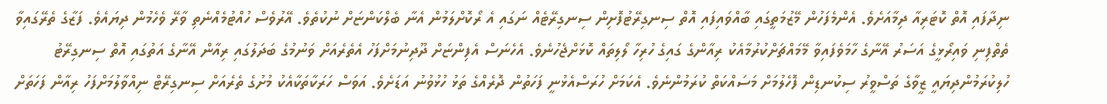ނިދާފައި އޮތް ކޮޓަރިއާ ދިމާއަށެވެ. އެންމެފަހުން މޭޒުމަތީގައި ބާއްވައިފައި އޮތް ސިނގިރޭޓުފޮށިން ސިނގިރޭޓެއް ނަގައި އެ ރޯކޮށްލަމުން އެނާ ބެލްކަންޏަށް ނުކުތެވެ. އޭރުވެސް ހުއްޓުމެއްނެތި ވާރޭ ވެހެމުން ދިޔައެވެ. ފަޒާގެ ތެރޭގައިވާ ތެތްފިނި ވައިރޯޅީގެ އަސަރު އޭނާގެ ހާމަވެފައިވާ މޭމައްޗަށްކުރުމާއެކު ރިއާންގެ ގައިގެ ހުރިހާ ލޯލިތައް ކޮޅަށްޖެހުނެވެ. އެހެނަސް އެފިންޏަށް ދޫދިނުމަށްފަހު އެތެރެއަށް ވަނުމުގެ ބަދަލުގައި ރިއާން އޭނާގެ އަތުގައި އޮތް ސިނގިރޭޓު ހުލިކުރަމުންދިޔައީ ޒީވާގެ ތަސްވީރު ސިކުނޑިން ފޮހެލުމަށް މަސައްކަތް ކުރަމުންނެވެ. އެކަމަށް ހުރަސްއެޅުނީ ފަހަތުން ދޮރެއްގެ ތަޅު ހުޅުވުނު އަޑަށެވެ. އަވަސް ހަރަކާތަކާއެކު މުށުގެ ތެރެއަށް ސިނގިރޭޓް ނިއްވާލުމަށްފަހު ރިއާން ފަހަތަށް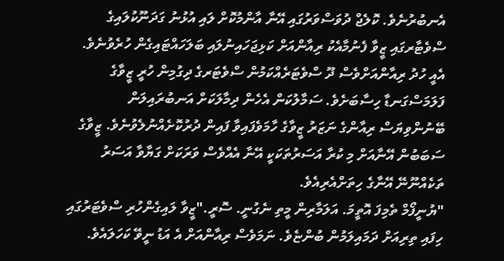އެނބުރުނެވެ. ކޮލެޖް ދުވަސްވަރުގައި އޭނާ އާންމުކޮށް ލައި އުޅުނު ގަދަނޫކުލައިގެ ސްވެޓާރގައި ޒީވާ ފެނުމާއެކު ރިއާންއަށް ކަޅިޖަހައިނުލައި ބަލަހައްޓައިގެން ހުރެވުނެވެ. އެއީ ހުދު ރިއާންއަށްވެސް ދޫ ސްވެޓަރެއްކަމުން ސްވެޓަރގެ ދިގުމިން ހުރީ ޒީވާގެ ފަލަމަސްގަނޑާ ހިސާބަށެވެ. ސަމާލުކަން އެހެން ދިމާލަކަށް އަނބުރައިލަން ބޭނުންވިޔަސް ރިއާންގެ ނަޒަރު ޒީވާގެ ހާމަވެފައިވާ ފައިން ދުރުކޮށެއްނުލެވުނެވެ. ޒީވާގެ ސަބަބުން އޭނާއަށް މި ކުރާ އަސަރުތަކަކީ އޭނާ އެއްވެސް ވަރަކަށް ގަޔާވާ އަސަރު ތަކެއްނޫނޭ އޭނާގެ ހިތަށްއެރިއެވެ.
"ޔުނީފޯމް ތެމިފަ އޮތީމަ. އަލަމާރިން މީތި ނެގުނީ. ސޮރީ."ޒީވާ ލައިގެންހުރި ސްވެޓަރުގައި ހިފައި ތިރިއަށް ދަމައިލަމުން ބުންޏެވެ. ނަމަވެސް ރިއާންއަށް އެ އަޑު ނީވޭ ކަހަލައެވެ.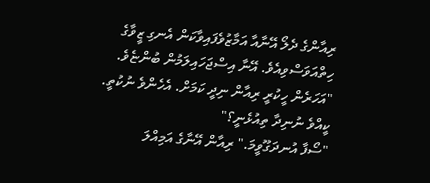ރިއާންގެ ދެލޯ އޭނާއާ އަމާޒުވެފައިވާކަން އެނގި ޒީވާގެ ހިތްއަވަސްވިއެވެ. އޭނާ އިސްޖަހައިލަމުން ބުންޏެވެ. "އަހަރެން ހީކުރީ ރިއާން ނިދީ ކަމަށް. އެހެންވެ ނުކުތީ. ކީއްވެ ނުނިދާ ތިއުޅެނީ؟"
"ސޯފާ އުނދަގޫވީމަ." ރިއާން އޭނާގެ އަމިއްލަ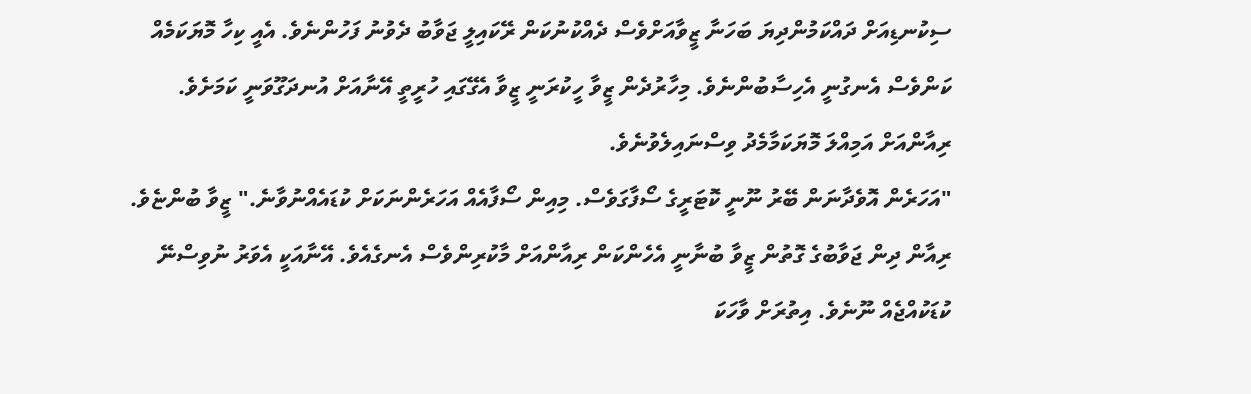ސިކުނޑިއަށް ދައްކަމުންދިޔަ ބަހަނާ ޒީވާއަށްވެސް ދެއްކުނުކަން ރޭކައިލީ ޖަވާބު ދެވުނު ފަހުންނެވެ. އެއީ ކިހާ މޮޔަކަމެއް ކަންވެސް އެނގުނީ އެހިސާބުންނެވެ. މިހާރުދެން ޒީވާ ހީކުރަނީ ޒީވާ އެގޭގައި ހުރީތީ އޭނާއަށް އުނދަގޫވަނީ ކަމަށެވެ. ރިއާންއަށް އަމިއްލަ މޮޔަކަމާމެދު ވިސްނައިލެވުނެވެ.
"އަހަރެން އޮވެދާނަން ބޭރު ނޫނީ ކޮޓަރީގެ ސޯފާގަވެސް. މިއިން ސޯފާއެއް އަހަރެންނަކަށް ކުޑައެއްނުވާނެ." ޒީވާ ބުންޏެވެ. ރިއާން ދިން ޖަވާބުގެ ގޮތުން ޒީވާ ބުނާނީ އެހެންކަން ރިއާންއަށް މާކުރިންވެސް އެނގެއެވެ. އޭނާއަކީ އެވަރު ނުވިސްނޭ ކުޑަކުއްޖެއް ނޫނެވެ. އިތުރަށް ވާހަކަ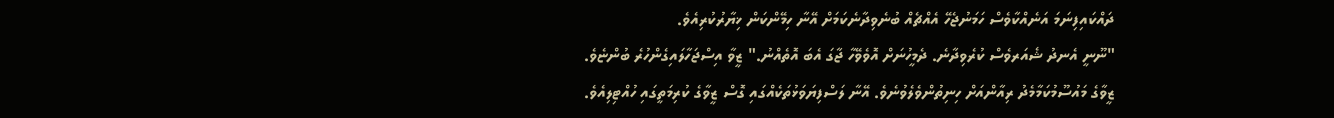ދައްކައިފިނަމަ އަނެއްކާވެސް ހަމަނުޖެހޭ އެއްޗެއް ބުނެވިދާނެކަމަށް އޭނާ ހިމޭންކަން ޚިޔާރުކުރިއެވެ.
"ނޫނީ އެނދު ޝެއަރވެސް ކުރެވިދާނެ. ދެމީހުނަށް އޮވެވޭހާ ޖާގަ އެބަ އޮތެއްނު." ޒީވާ އިސްޖަހާލައިގެންހުރެ ބުންޏެވެ.
ޒީވާގެ މައުސޫމުކަމާމެދު ރިއާންއަށް ހިނިތުންވެލެވުނެވެ. އޭނާ ލަސްފިޔަވަޅުތަކެއްގައި ގޮސް ޒީވާގެ ކުރިމަތީގައި ހުއްޓިލިއެވެ.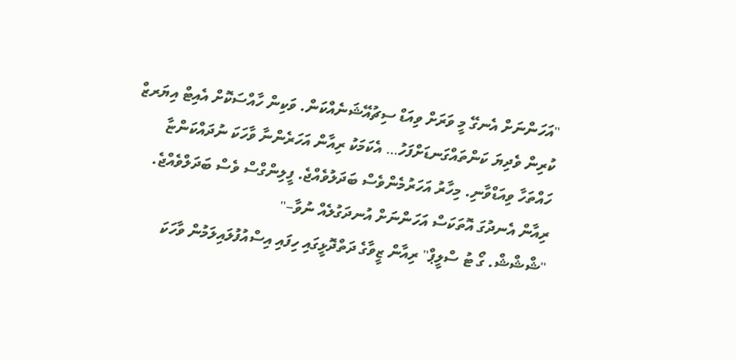"އަހަންނަށް އެނގޭ މީ ވަރަށް ވިއަޑް ސިޗުއޭޝަނެއްކަން. ވަކިން ހާއްސަކޮށް އެއިޓް އިޔަރޒް ކުރިން ވެދިޔަ ކަންތައްގަނޑަށްފަހު… އެކަމަކު ރިއާން އަހަރެންނާ ވާހަކަ ނުދައްކަންޏާ ހައްތަހާ ވިއަޑްވާނި. މިހާރު އަހަރުމެންވެސް ބަދަލުވެއްޖެ. ފީލިންގްސް ވެސް ބަދަލްވެއްޖެ. ރިއާން އެނދުގަ އޮތަކަސް އަހަންނަށް އުނދަގުލެއް ނުވާ–"
"ޝްޝްޝް. ގޯ ޓު ސްލީޕް" ރިއާން ޒީވާގެ ދަތްދޮޅީގައި ހިފައި އިސްއުފުލައިލަމުން ވާހަކަ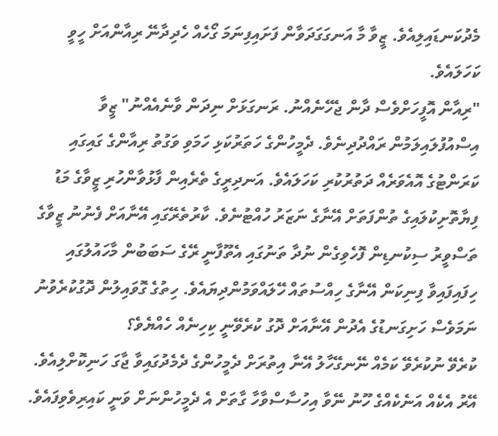މެދުކަނޑައިލިއެވެ. ޒީވާ މާ އަނގަގަދަވާން ފަށައިފިނަމަ ގޯހެއް ހެދިދާނޭ ރިއާންއަށް ހީވީ ކަހަލައެވެ.
"ރިއާން އޮފީހަށްވެސް ދާން ޖެހޭނެއްނު. ރަނގަޅަށް ނިދަން ވާނެއެއްނު" ޒީވާ އިސްއުފުލައިލަމުން ރައްދުދިނެވެ. ދެމީހުންގެ ހަތަރުކަޅި ހަމަވި ވަގުތު ރިއާންގެ ގައިގައި ކަރަންޓުގެ އޮއެވަރެއް ދަތުރުކުރި ކަހަލައެވެ. އަނދިރީގެ ތެރެއިން ފާޅުވާންހުރި ޒީވާގެ މަޑު ފިޔާތޮށިކުލައިގެ ތުންފަތަށް އޭނާގެ ނަޒަރު ހުއްޓުނެވެ. ކާރުތެރޭގައި އޭނާއަށް ފެނުނު ޒީވާގެ ތަސްވީރު ސިކުނޑިން ފޮހެވިގެން ނުދާ ތަނުގައި އެތޫފާނީ ރޭގެ ސަބަބުން މާހައުލުގައި ހިފައިފައިވާ ފިނިކަން އޭނާގެ ހިއްސުތައް ހޭލައްވަމުންދިޔައެވެ. ހިތުގެ ގޮވައިލުން ދޮގުކުރެވުނު ނަމަވެސް ހަށިގަނޑުގެ އެދުން އޭނާއަށް ދޮގު ކުރެވޭނީ ކިހިނެއް ހެއްޔެވެ؟
ކުރެވޭ ނުކުރެވޭ ކަމެއް ނޭނގޭހާލު އޭނާ އިތުރަށް ދެމީހުންގެ ދެމެދުގައިވާ ޖާގަ ހަނިކޮށްލިއެވެ. އޭރު އެކެއް އަނެކެއްގެ ހޫނު ނޭވާ އިހުސާސްވާހާ ގާތަށް އެ ދެމީހުންނަށް ވަނީ ކައިރިވެވިފައެވެ.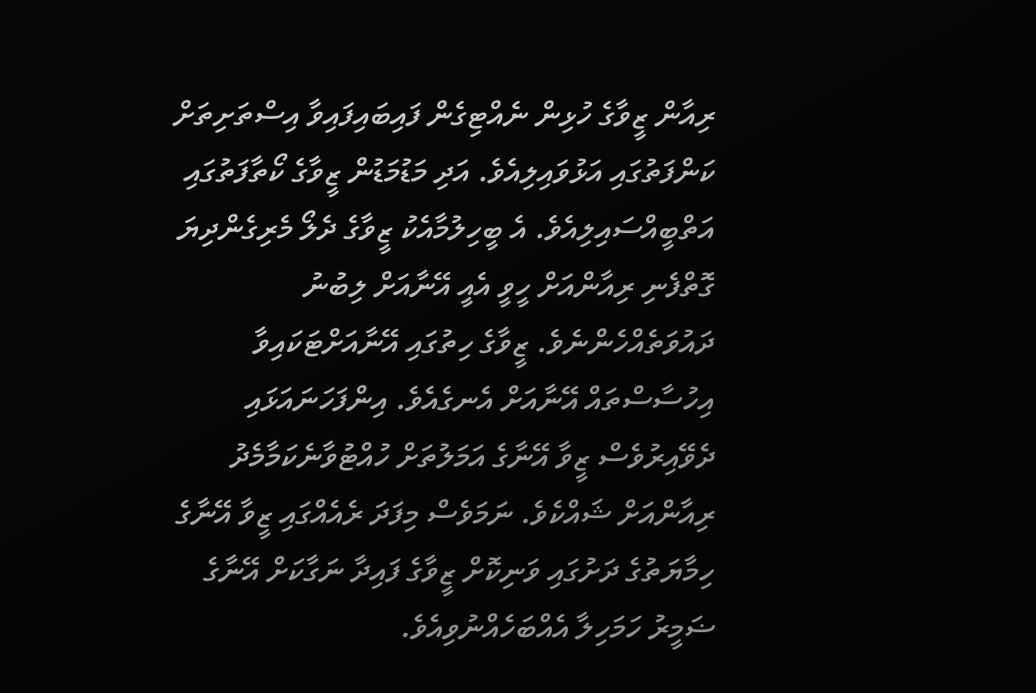ރިއާން ޒީވާގެ ހުޅިން ނެއްޓިގެން ފައިބައިފައިވާ އިސްތަށިތަށް ކަންފަތުގައި އަޅުވައިލިއެވެ. އަދި މަޑުމަޑުން ޒީވާގެ ކޯތާފަތުގައި އަތްބީއްސައިލިއެވެ. އެ ބީހިލުމާއެކު ޒީވާގެ ދެލޯ މެރިގެންދިޔަ ގޮތްފެނި ރިއާންއަށް ހީވީ އެއީ އޭނާއަށް ލިބުނު ދައުވަތެއްހެންނެވެ. ޒީވާގެ ހިތުގައި އޭނާއަށްޓަކައިވާ އިހުސާސްތައް އޭނާއަށް އެނގެއެވެ. އިންފަހަނައަޅައި ދެވޭއިރުވެސް ޒީވާ އޭނާގެ އަމަލުތަށް ހުއްޓުވާނެކަމާމެދު ރިއާންއަށް ޝައްކެވެ. ނަމަވެސް މިފަދަ ރެއެއްގައި ޒީވާ އޭނާގެ ހިމާޔަތުގެ ދަށުގައި ވަނިކޮށް ޒީވާގެ ފައިދާ ނަގާކަށް އޭނާގެ ޟަމީރު ހަމަހިލާ އެއްބަހެއްނުވިއެވެ.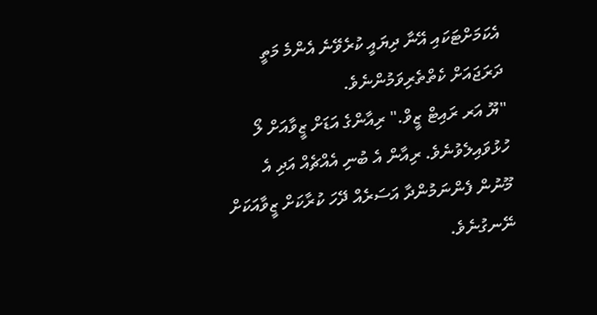އެކަމަށްޓަކައި އޭނާ ދިޔައީ ކުރެވޭނެ އެންމެ މަތީ ދަރަޖައަށް ކެތްތެރިވަމުންނެވެ.
"ޔޫ އަރ ރައިޓް ޒީވް." ރިއާންގެ އަޑަށް ޒީވާއަށް ލޯ ހުޅުވައިލެވުނެވެ. ރިއާން އެ ބުނި އެއްޗެއް އަދި އެ މޫނުން ފެންނަމުންދާ އަސަރެއް ދޭހަ ކުރާކަށް ޒީވާއަކަށް ނޭނގުނެވެ.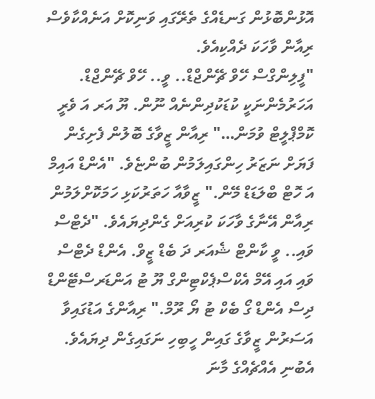އޮޅުންބޮޅުން ގަނޑެއްގެ ތެރޭގައި ވަނިކޮށް އަނެއްކާވެސް ރިއާން ވާހަކަ ދެއްކިއެވެ.
"ފީލިންގްސް ހޭވް ޗޭންޖްޑް.. ވީ.. ހޭވް ޗޭންޖްޑް. އަހަރުމެންނަކީ ކުޑަކުދިންނެއް ނޫން. ޔޫ އަރ އަ ވެރީ ކޮމްޕްލީޓް ވުމަން…" ރިއާން ޒީވާގެ ބޮލުން ފެށިގެން ފަޔަށް ނަޒަރު ހިންގައިލަމުން ބުންޏެވެ. "އެންޑް އައިމް އަ ހޮޓް ބްލަޑަޑް މޭން." ޒީވާއާ ހަތަރުކަޅި ހަމަކޮށްލަމުން ރިއާން އޭނާގެ ވާހަކަ ކުރިއަށް ގެންދިޔައެވެ. "ދެޓްސް ވައި.. ވީ ކާންޓް ޝެއަރ ދަ ބެޑް ޒީވް. އެންޑް ދެޓްސް ވައި އައި އޭމް އެކްސްޕެކްޓިންގް ޔޫ ޓު އަންޑަރސްޓޭންޑް ދިސް އެންޑް ގޯ ބެކް ޓު ޔޯ ރޫމް." ރިއާންގެ އަޑުގައިވާ އަސަރުން ޒީވާގެ ގައިން ހީބިހި ނަގައިގެން ދިޔައެވެ. އެބުނި އެއްޗެއްގެ މާނަ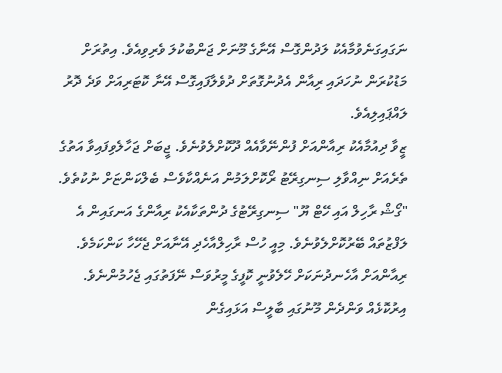ނަގައިގަނެވުމާއެކު ލަދުންގޮސް އޭނާގެ މޫނަށް ޖަންބުކުލަ ވެރިވިއެވެ. އިތުރަށް މަޑުކުރަން ނުހަދައި ރިއާން އެދުނުގޮތަށް ދުވެލާފައިގޮސް އޭނާ ކޮޓަރިއަށް ވަދެ ދޮރު ލައްޕައިލިއެވެ.
ޒީވާ ދިއުމާއެކު ރިއާންއަށް ފުންނޭވާއެއް ދޫކޮށްލެވުނެވެ. ޖީބަށް ޖަހާލެވިފައިވާ އަތުގެ ތެރެއަށް ނިއްވާލި ސިނގިރޭޓު ރޯކޮށްލަމުން އަނެއްކާވެސް ބެލްކަންޏަށް ނުކުތެވެ. "ގޯޝް ރާހިލް އައި ހޭޓް ޔޫ" ސިނގިރޭޓުގެ ދުންތަކާއެކު ރިއާންގެ އަނގައިން އެ ލަފްޒުތައް ބޭރުކޮށްލެވުނެވެ. މިއީ ހުސް ރާހިލްއާހެދި އޭނާއަށް ޖެހޭހާ ކަންކަމެވެ.
ރިއާންއަށް އާހެނދުނަކަށް ހޭލެވުނީ ކޮފީގެ މީރުވަސް ނޭފަތުގައި ޖެހުމުންނެވެ. އިރުކޮޅެއް ވަންދެން މޫނުގައި ބާލީސް އަޅައިގެން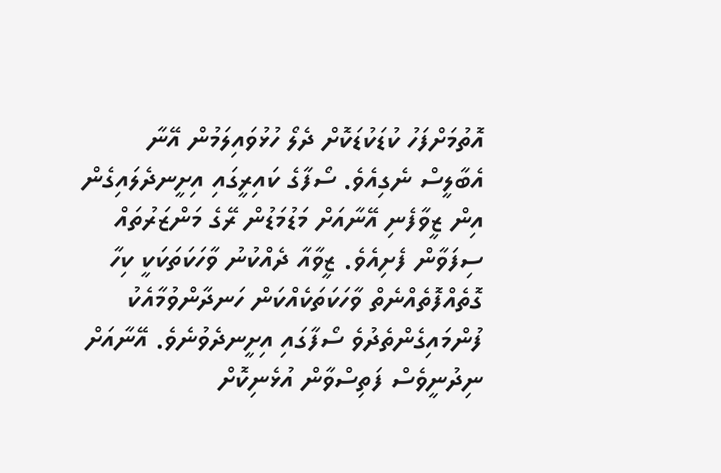އޮތުމަށްފަހު ކުޑަކުޑަކޮށް ދެލޯ ހުޅުވައިލަމުން އޭނާ އެބާލީސް ނެގިއެވެ. ސޯފާގެ ކައިރީގައި އިށީނދެލައިގެން އިން ޒީވާފެނި އޭނާއަށް މަޑުމަޑުން ރޭގެ މަންޒަރުތައް ސިފަވާން ފެށިއެވެ. ޒީވާއާ ދެއްކުނު ވާހަކަތަކަކީ ކިހާ ގޮތެއްފޮތެއްނެތް ވާހަކަތަކެއްކަން ހަނދާންވުމާއެކު ފުންމައިގެންތެދުވެ ސޯފާގައި އިށީނދެވުނެވެ. އޭނާއަށް ނިދުނީވެސް ފަތިސްވާން އުޅެނިކޮށް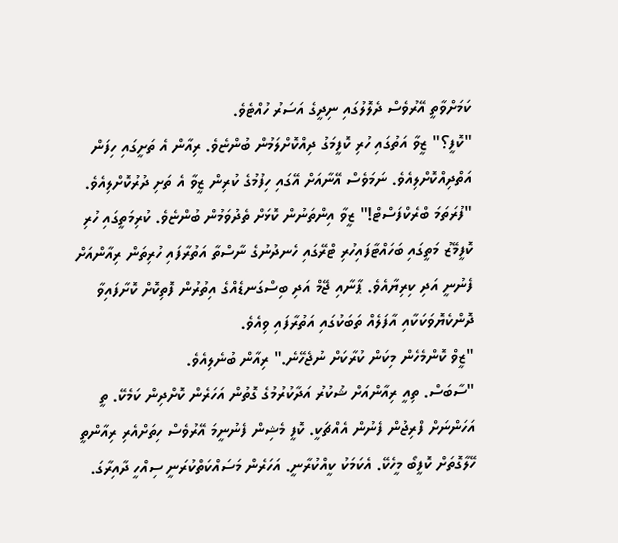ކަމަށްވާތީ އޭރުވެސް ދެލޮލުގައި ނިދީގެ އަސަރު ހުއްޓެވެ.
"ކޮފީ؟" ޒީވާ އަތުގައި ހުރި ކޮފީމަގު ދިއްކޮށްލަމުން ބުންޏެވެ. ރިއާން އެ ތަށީގައި ހިފަން އަތްދިއްކޮށްލިއެވެ. ނަމަވެސް އޭނާއަށް އޭގައި ހިފުމުގެ ކުރިން ޒީވާ އެ ތަށި ދުރުކޮށްލިއެވެ. "ފުރަތަމަ ބްރެކްފަސްޓް!" ޒީވާ އިންތަނުން ކޮޅަށް ތެދުވަމުން ބުންޏެވެ. ކުރިމަތީގައި ހުރި ކޮފީމޭޒު މަތީގައި ބަހައްޓާފައިހުރި ޓްރޭގައި ހެނދުނުގެ ނާސްތާ އަތުރާފައި ހުރިތަން ރިއާންއަށް ފެނުނީ އަދި ކިރިޔާއެވެ. ޕާނާއި ޖޭމް އަދި ބިސްގަނޑެއްގެ އިތުރުން ފޮތިކޮށް ކޮށާފައިވާ ދޮންކެޔޮވަކަކާއި އާފަލެއް ތަބަކުގައި އަތުރާފައި ވިއެވެ.
"ޒީވް ކޮންމެހެން މިކަން ކުރާކަށް ނުޖެހޭނެ." ރިއާން ބުނެލިއެވެ.
"ސާބަސް. ތިއީ ރިއާންއަށް ޝުކުރު އަދާކުރުމުގެ ގޮތުން އަހަރެން ކޮށްދިން ކަމެކޭ. ތީ އަހަންނަށް ފްރިޖުން ފެނުން އެއްޗަކީ. ކޮފީ މެޝިން ފެނުނީމަ އޭރުވެސް ހިތަށްއެރި ރިއާންތީ ހޭލާގޮތަށް ކޮފީބޯ މީހެކޭ. އެކަމަކު ކީއްކުރާނީ. އަހަރެން މަސައްކަތްކުރަނީ ސިއްހީ ދާއިރާގަ.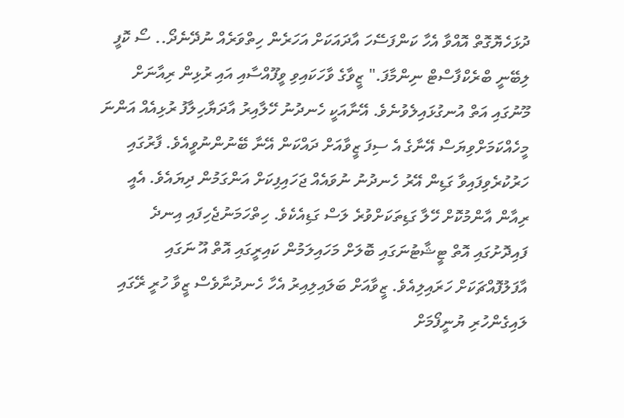ދުޅަހެޔޮގޮތް އޮއްވާ އެހާ ކަންފަސޭހަ އާދައަކަށް އަހަރެން ހިތްވަރެއް ނުދޭނެދޯ.. ސޯ ކޮފީ ލިބޭނީ ބްރެކްފާސްޓް ނިންމާފަ." ޒީވާގެ ވާހަކައިވި ވީފޫއްސާއި އައި ރުޅިން ރިއާނަށް މޫނުގައި އަތް އުނގުޅައިލެވުނެވެ. އޭނާއަކީ ހެނދުނު ހޭލާއިރު އާދަޔާހިލާފު ރުޅިއެއް އަންނަ މީހެއްކަމަށްވިޔަސް އޭނާގެ އެ ސިފަ ޒީވާއަށް ދައްކަން އޭނާ ބޭނުންނުވީއެވެ. ފާރުގައި ހަރުކުރެވިފައިވާ ގަޑިން އޭރު ހެނދުނު ނުވައެއް ޖަހައިފިކަށް އަންގަމުން ދިޔައެވެ. އެއީ ރިއާން އާންމުކޮށް ހޭލާ ގަޑިތަކަށްވުރެ ލަސް ގަޑިއެކެވެ. ހިތްހަމަނުޖެހިފައި އިނދެ ފައިދޮށުގައި އޮތް ޓީޝާޓުނަގައި ބޮލަށް މަހައިލަމުން ކައިރީގައި އޮތް އޫ ނަގައި އާފަލުފޮއްޗަކަށް ހަރައިލިއެވެ. ޒީވާއަށް ބަލައިލިއިރު އެހާ ހެނދުނާވެސް ޒީވާ ހުރީ ރޭގައި ލައިގެންހުރި ޔުނީފޯމަށް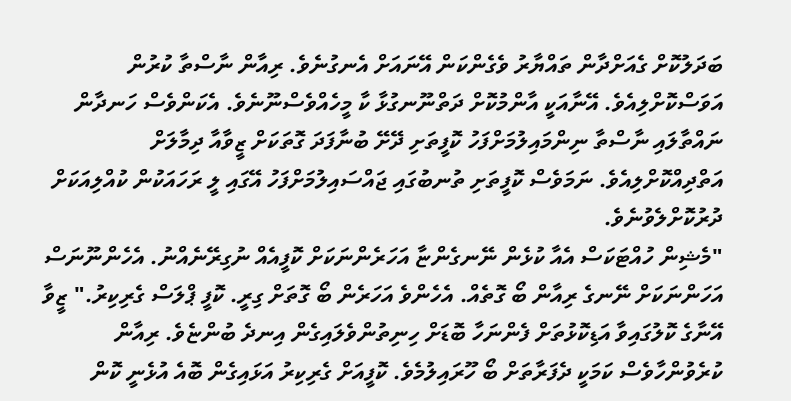ބަދަލުކޮށް ގެއަށްދާން ތައްޔާރު ވެގެންކަން އޭނައަށް އެނގުނެވެ. ރިއާން ނާސްތާ ކުރުން އަވަސްކޮށްލިއެވެ. އޭނާއަކީ އާންމުކޮށް ދަތްނޫނގުޅާ ކާ މީހެއްވެސްނޫނެވެ. އެކަންވެސް ހަނދާން ނައްތާލައި ނާސްތާ ނިންމައިލުމަށްފަހު ކޮފީތަށި ދޭށޭ ބުނާފަދަ ގޮތަކަށް ޒީވާއާ ދިމާލަށް އަތްދިއްކޮށްލިއެވެ. ނަމަވެސް ކޮފީތަށި ތުނބުގައި ޖައްސައިލުމަށްފަހު އޭގައި ލީ ރަހައަކުން ކުއްލިއަކަށް ދުރުކޮށްލެވުނެވެ.
"މެޝިން ހުއްޓަކަސް އެއާ ކުޅެން ނޭނގެންޏާ އަހަރެންނަކަށް ކޮފީއެއް ނުގިރޭނެއްނު. އެހެންނޫނަސް އަހަންނަކަށް ނޭނގެ ރިއާން ބޯ ގޮތެއް. އެހެންވެ އަހަރެން ބޯ ގޮތަށް ގިރީ. ކޮފީ ޕްލަސް ގެރިކިރު." ޒީވާ އޭނާގެ ކޮލުގައިވާ އަޑިކޮޅުތަށް ފެންނަހާ ބޮޑަށް ހިނިތުންވެލައިގެން އިނދެ ބުންޏެވެ. ރިއާން ކުރެވުންހާވެސް ކަމަކީ ދެފަރާތަށް ބޯ ހޫރައިލުމެވެ. ކޮފީއަށް ގެރިކިރު އަޅައިގެން ބޮއެ އުޅެނީ ކޮން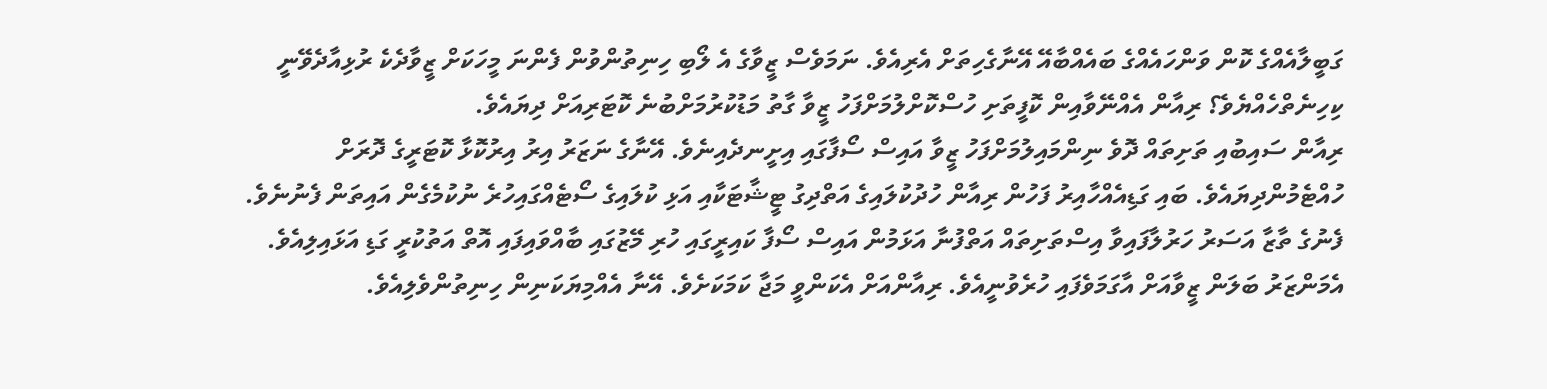ގަބީލާއެއްގެ ކޮން ވަންހައެއްގެ ބައެއްބާއޭ އޭނާގެހިތަށް އެރިއެވެ. ނަމަވެސް ޒީވާގެ އެ ލޯބި ހިނިތުންވުން ފެންނަ މީހަކަށް ޒީވާދެކެ ރުޅިއާދެވޭނީ ކިހިނެތްހެއްޔެވެ؟ ރިއާން އެއްނޭވާއިން ކޮފީތަށި ހުސްކޮށްލުމަށްފަހު ޒީވާ ގާތު މަޑުކުރުމަށްބުނެ ކޮޓަރިއަށް ދިޔައެވެ.
ރިއާން ސައިބުއި ތަށިތައް ދޮވެ ނިންމައިލުމަށްފަހު ޒީވާ އައިސް ސޯފާގައި އިށީނދެއިނެވެ. އޭނާގެ ނަޒަރު އިރު އިރުކޮޅާ ކޮޓަރީގެ ދޮރަށް ހުއްޓެމުންދިޔައެވެ. ބައި ގަޑިއެއްހާއިރު ފަހުން ރިއާން ހުދުކުލައިގެ އަތްދިގު ޓީޝާޓަކާއި އަޅި ކުލައިގެ ސޯޓެއްގައިހުރެ ނުކުމެގެން އައިތަން ފެނުނެވެ. ފެނުގެ ތާޒާ އަސަރު ހަރުލާފައިވާ އިސްތަށިތައް އަތްފުނާ އަޅަމުން އައިސް ސޯފާ ކައިރީގައި ހުރި މޭޒުގައި ބާއްވައިފައި އޮތް އަތުކުރީ ގަޑި އަޅައިލިއެވެ. އެމަންޒަރު ބަލަން ޒީވާއަށް އާގަމަވެފައި ހުރެވުނީއެވެ. ރިއާންއަށް އެކަންވީ މަޖާ ކަމަކަށެވެ. އޭނާ އެއްމިޔަކަނިން ހިނިތުންވެލިއެވެ.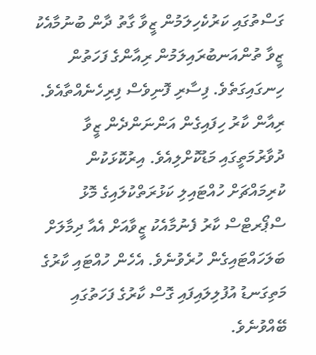ގަސްތުގައި ކަރުކެހިލަމުން ޒީވާ ގާތު ދާން ބުނުމާއެކު ޒީވާ ތުންއަނބުރައިލަމުން ރިއާންގެ ފަހަތުން ހިނގައިގަތެވެ. ފިސާރި ފޮނިވެސް ފިރިހެނެއްތާއެވެ.
ރިއާން ކާރު ހިފައިގެން އަންނަންދެން ޒީވާ ދުވާރުމަތީގައި މަޑުކޮށްލިއެވެ. އިރުކޮޅަކުން ކުރިމައްޗަށް ހުއްޓައިލި ކަޅުރަތްކުލައިގެ މޮޅު ސްޕޯރޓްސް ކާރު ފެނުމާއެކު ޒީވާއަށް އެއާ ދިމާލަށް ބަލަހައްޓައިގެން ހުރެވުނެވެ. އެހެން ހުއްޓައި ކާރުގެ މަތިގަނޑު އުފުލިލައިފައި ގޮސް ކާރުގެ ފަހަތުގައި ބޭއްވުނެވެ.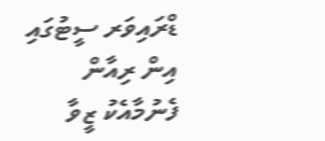ޑްރައިވަރ ސީޓުގައި އިން ރިއާން ފެނުމާއެކު ޒީވާ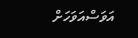އަވަސްއަވަހަށް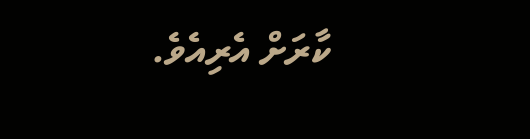ކާރަށް އެރިއެވެ.